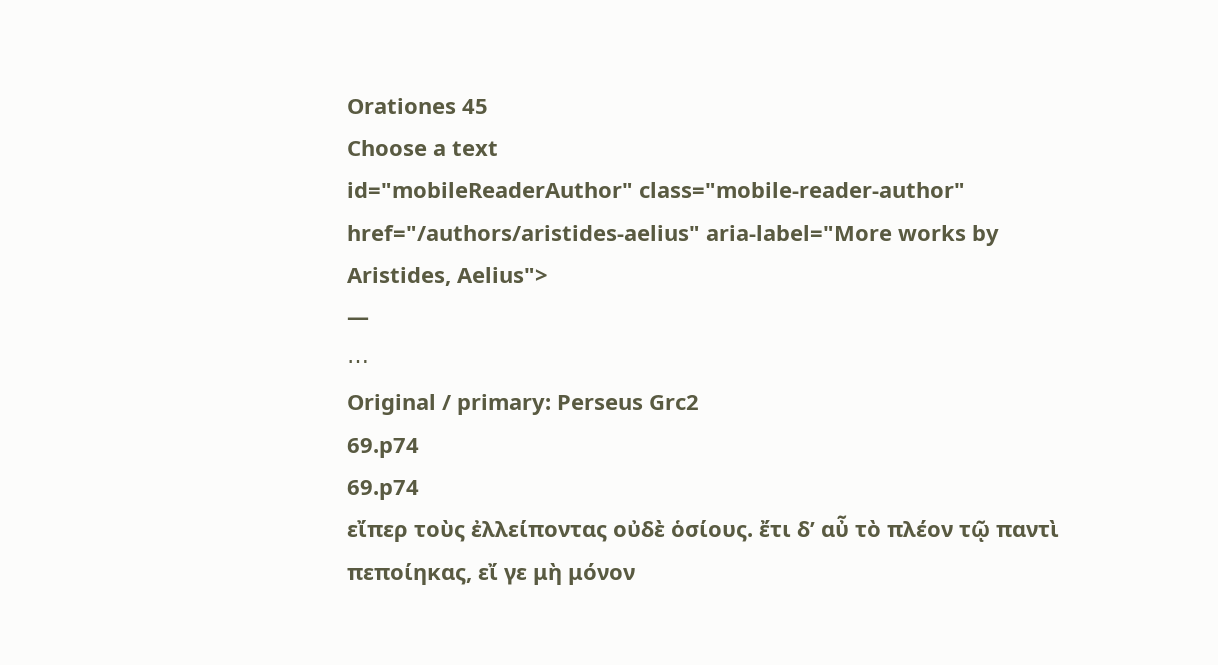Orationes 45
Choose a text
id="mobileReaderAuthor" class="mobile-reader-author" href="/authors/aristides-aelius" aria-label="More works by Aristides, Aelius">
—
⋯
Original / primary: Perseus Grc2
69.p74
69.p74
εἴπερ τοὺς ἐλλείποντας οὐδὲ ὁσίους. ἔτι δʼ αὖ τὸ πλέον τῷ παντὶ πεποίηκας, εἴ γε μὴ μόνον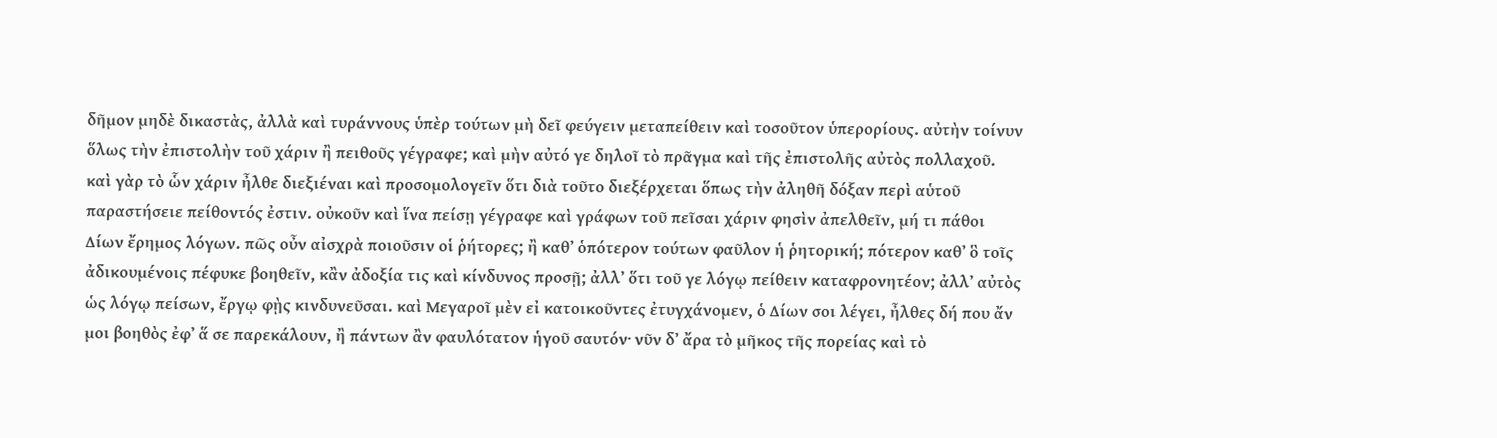δῆμον μηδὲ δικαστὰς, ἀλλὰ καὶ τυράννους ὑπὲρ τούτων μὴ δεῖ φεύγειν μεταπείθειν καὶ τοσοῦτον ὑπερορίους. αὐτὴν τοίνυν ὅλως τὴν ἐπιστολὴν τοῦ χάριν ἢ πειθοῦς γέγραφε; καὶ μὴν αὐτό γε δηλοῖ τὸ πρᾶγμα καὶ τῆς ἐπιστολῆς αὐτὸς πολλαχοῦ. καὶ γὰρ τὸ ὧν χάριν ἦλθε διεξιέναι καὶ προσομολογεῖν ὅτι διὰ τοῦτο διεξέρχεται ὅπως τὴν ἀληθῆ δόξαν περὶ αὑτοῦ παραστήσειε πείθοντός ἐστιν. οὐκοῦν καὶ ἵνα πείσῃ γέγραφε καὶ γράφων τοῦ πεῖσαι χάριν φησὶν ἀπελθεῖν, μή τι πάθοι Δίων ἔρημος λόγων. πῶς οὖν αἰσχρὰ ποιοῦσιν οἱ ῥήτορες; ἢ καθʼ ὁπότερον τούτων φαῦλον ἡ ῥητορική; πότερον καθʼ ὃ τοῖς ἀδικουμένοις πέφυκε βοηθεῖν, κἂν ἀδοξία τις καὶ κίνδυνος προσῇ; ἀλλʼ ὅτι τοῦ γε λόγῳ πείθειν καταφρονητέον; ἀλλʼ αὐτὸς ὡς λόγῳ πείσων, ἔργῳ φῂς κινδυνεῦσαι. καὶ Μεγαροῖ μὲν εἰ κατοικοῦντες ἐτυγχάνομεν, ὁ Δίων σοι λέγει, ἦλθες δή που ἄν μοι βοηθὸς ἐφʼ ἅ σε παρεκάλουν, ἢ πάντων ἂν φαυλότατον ἡγοῦ σαυτόν· νῦν δʼ ἄρα τὸ μῆκος τῆς πορείας καὶ τὸ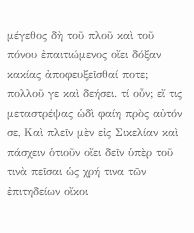μέγεθος δὴ τοῦ πλοῦ καὶ τοῦ πόνου ἐπαιτιώμενος οἴει δόξαν κακίας ἀποφευξεῖσθαί ποτε; πολλοῦ γε καὶ δεήσει. τί οὖν; εἴ τις μεταστρέψας ὡδὶ φαίη πρὸς αὐτόν σε, Καὶ πλεῖν μὲν εἰς Σικελίαν καὶ πάσχειν ὁτιοῦν οἴει δεῖν ὑπὲρ τοῦ τινὰ πεῖσαι ὡς χρή τινα τῶν ἐπιτηδείων οἴκοι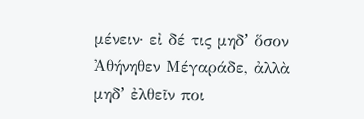μένειν· εἰ δέ τις μηδʼ ὅσον Ἀθήνηθεν Μέγαράδε, ἀλλὰ μηδʼ ἐλθεῖν ποι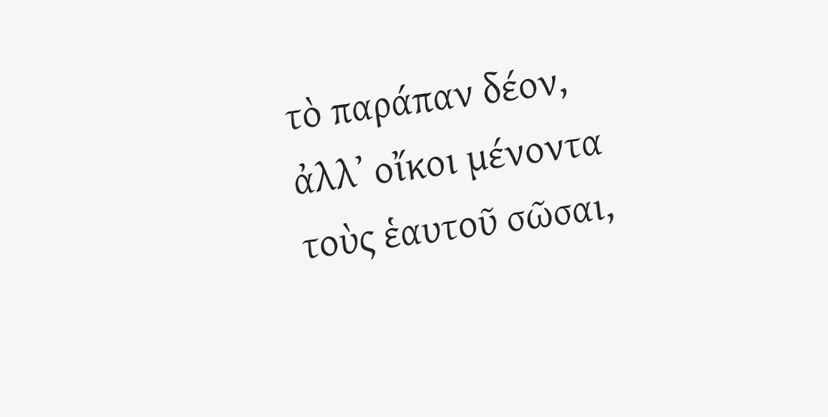τὸ παράπαν δέον, ἀλλʼ οἴκοι μένοντα τοὺς ἑαυτοῦ σῶσαι,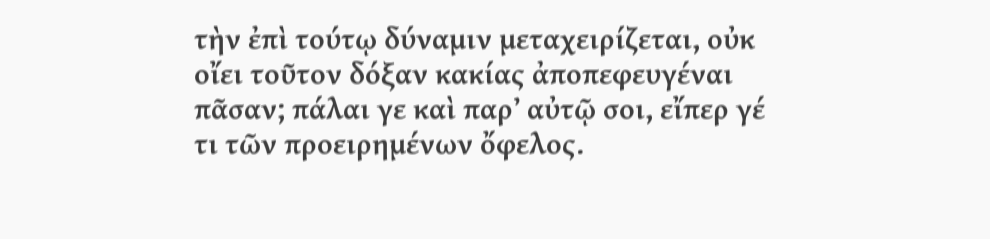τὴν ἐπὶ τούτῳ δύναμιν μεταχειρίζεται, οὐκ οἴει τοῦτον δόξαν κακίας ἀποπεφευγέναι πᾶσαν; πάλαι γε καὶ παρʼ αὐτῷ σοι, εἴπερ γέ τι τῶν προειρημένων ὄφελος.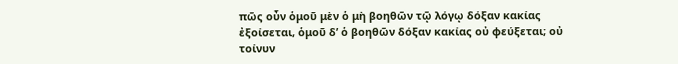πῶς οὖν ὁμοῦ μὲν ὁ μὴ βοηθῶν τῷ λόγῳ δόξαν κακίας ἐξοίσεται, ὁμοῦ δʼ ὁ βοηθῶν δόξαν κακίας οὐ φεύξεται; οὐ τοίνυν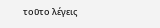τοῦτο λέγεις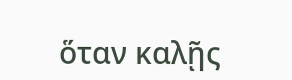ὅταν καλῇς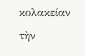κολακείαν τὴν